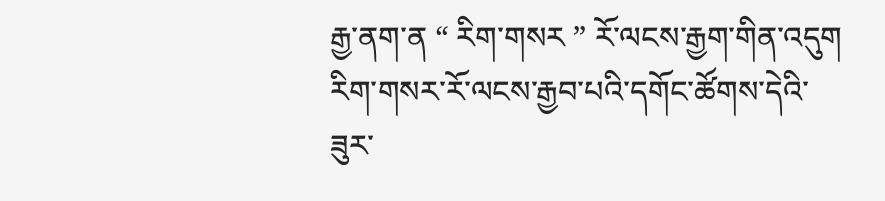རྒྱ་ནག་ན “ རིག་གསར ” རོ་ལངས་རྒྱག་གིན་འདུག
རིག་གསར་རོ་ལངས་རྒྱབ་པའི་དགོང་ཚོགས་དེའི་ཟུར་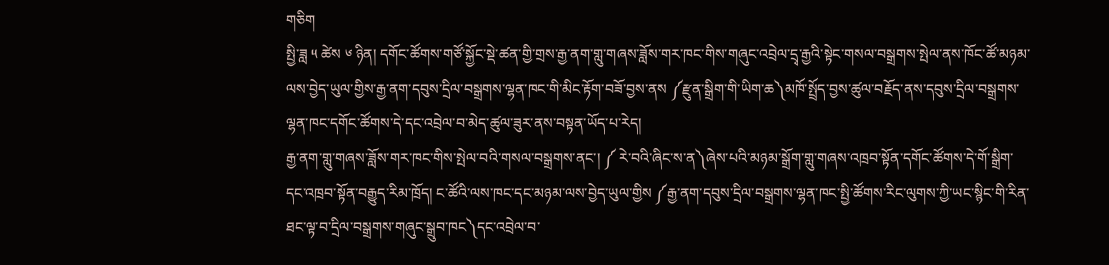གཅིག
སྤྱི་ཟླ ༥ ཚེས ༦ ཉིན། དགོང་ཚོགས་གཙོ་སྐྱོང་སྡེ་ཚན་གྱི་གྲས་རྒྱ་ནག་གླུ་གཞས་ཟློས་གར་ཁང་གིས་གཞུང་འབྲེལ་དྲྭ་རྒྱའི་སྟེང་གསལ་བསྒྲགས་སྤེལ་ནས་ཁོང་ཚོ་མཉམ་ལས་བྱེད་ཡུལ་གྱིས་རྒྱ་ནག་དབུས་དྲིལ་བསྒྲགས་ལྷན་ཁང་གི་མིང་རྟོག་བཟོ་བྱས་ནས ༼རྫུན་སྒྲིག་གི་ཡིག་ཆ༽མཁོ་སྤྲོད་བྱས་ཚུལ་བརྗོད་ནས་དབུས་དྲིལ་བསྒྲགས་ལྷན་ཁང་དགོང་ཚོགས་དེ་དང་འབྲེལ་བ་མེད་ཚུལ་ཟུར་ནས་བསྟན་ཡོད་པ་རེད།
རྒྱ་ནག་གླུ་གཞས་ཟློས་གར་ཁང་གིས་སྤེལ་བའི་གསལ་བསྒྲགས་ནང་། ༼ རེ་བའི་ཞིང་ས་ན༽ཞེས་པའི་མཉམ་སྒྲོག་གླུ་གཞས་འཁྲབ་སྟོན་དགོང་ཚོགས་དེ་གོ་སྒྲིག་དང་འཁྲབ་སྟོན་བརྒྱུད་རིམ་ཁྲོད། ང་ཚོའི་ལས་ཁང་དང་མཉམ་ལས་བྱེད་ཡུལ་གྱིས ༼རྒྱ་ནག་དབུས་དྲིལ་བསྒྲགས་ལྷན་ཁང་སྤྱི་ཚོགས་རིང་ལུགས་ཀྱི་ཡང་སྙིང་གི་རིན་ཐང་ལྟ་བ་དྲིལ་བསྒྲགས་གཞུང་སྒྲུབ་ཁང༽དང་འབྲེལ་བ་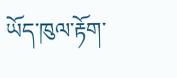ཡོད་ཁུལ་རྟོག་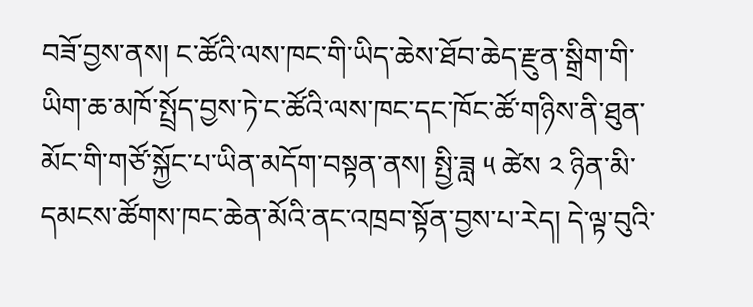བཟོ་བྱས་ནས། ང་ཚོའི་ལས་ཁང་གི་ཡིད་ཆེས་ཐོབ་ཆེད་རྫུན་སྒྲིག་གི་ཡིག་ཆ་མཁོ་སྤྲོད་བྱས་ཏེ་ང་ཚོའི་ལས་ཁང་དང་ཁོང་ཚོ་གཉིས་ནི་ཐུན་མོང་གི་གཙོ་སྐྱོང་པ་ཡིན་མདོག་བསྟན་ནས། སྤྱི་ཟླ ༥ ཚེས ༢ ཉིན་མི་དམངས་ཚོགས་ཁང་ཆེན་མོའི་ནང་འཁྲབ་སྟོན་བྱས་པ་རེད། དེ་ལྟ་བུའི་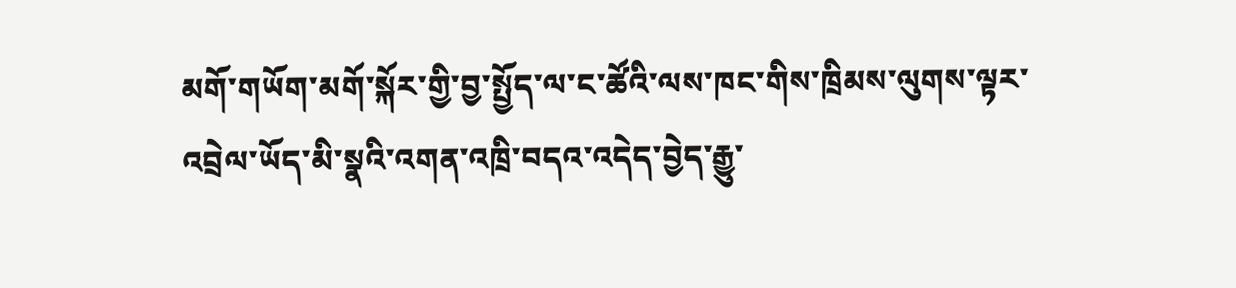མགོ་གཡོག་མགོ་སྐོར་གྱི་བྱ་སྤྱོད་ལ་ང་ཚོའི་ལས་ཁང་གིས་ཁྲིམས་ལུགས་ལྟར་འབྲེལ་ཡོད་མི་སྣའི་འགན་འཁྲི་བདའ་འདེད་བྱེད་རྒྱུ་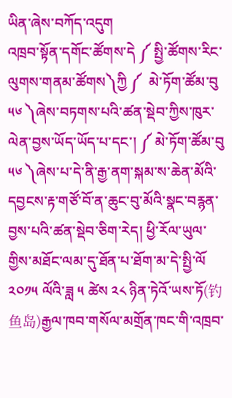ཡིན་ཞེས་བཀོད་འདུག
འཁྲབ་སྟོན་དགོང་ཚོགས་དེ ༼ སྤྱི་ཚོགས་རིང་ལུགས་གནམ་ཚོགས༽ཀྱི ༼  མེ་ཏོག་ཚོམ་བུ ༥༦ ༽ཞེས་བཏགས་པའི་ཚན་སྡེབ་ཀྱིས་ཁུར་ལེན་བྱས་ཡོད་ཡོད་པ་དང་། ༼ མེ་ཏོག་ཚོམ་བུ ༥༦ ༽ཞེས་པ་དེ་ནི་རྒྱ་ནག་སྐམ་ས་ཆེན་མོའི་དབྱངས་རྟ་གཙོ་བོ་ན་ཆུང་བུ་མོའི་སྣང་བརྙན་བྱས་པའི་ཚན་སྡེབ་ཅིག་རེད། ཕྱི་རོལ་ཡུལ་གྱིས་མཐོང་ལམ་དུ་ཐོན་པ་ཐོག་མ་དེ་སྤྱི་ལོ ༢༠༡༥ ལོའི་ཟླ ༥ ཚེས ༢༨ ཉིན་ཏེའོ་ཡས་ཏོ(钓鱼岛)རྒྱལ་ཁབ་གསོལ་མགྲོན་ཁང་གི་འཁྲབ་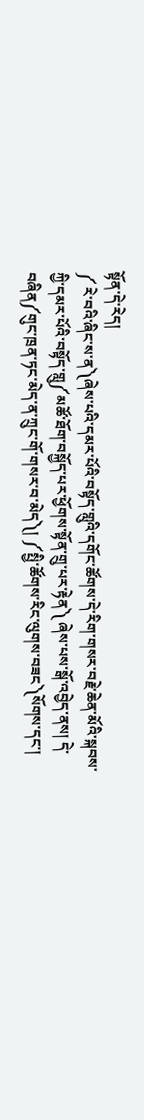སྟོན་དེ་རེད།
༼ རེ་བའི་ཞིང་ས་ན༽ཞེས་པའི་དམར་པོའི་བསྟོད་གླུའི་དགོང་ཚོགས་དེ་རིག་གསར་བརྗེ་ཆེན་མོའི་སྐབས་ཀྱི་དམར་པོའི་བསྟོད་གླུ༼མཚོ་ཐོག་བསྐྱོད་པར་ཕྱོགས་སྟོན་གྲུ་པར་རྟེན༽ ཞེས་པས་སྒོ་འབྱེད་ནས། དེ་བཞིན༼གུང་ཁྲན་ཏང་མེད་ན་ཀྲུང་གོ་གསར་བ་མེད༽། ༼སྤྱི་ཚོགས་རིང་ལུགས་བཟང༽སོགས་དང་།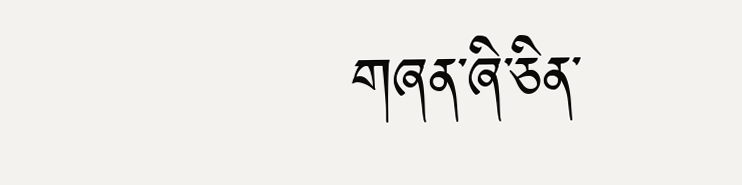གཞན་ཞི་ཅིན་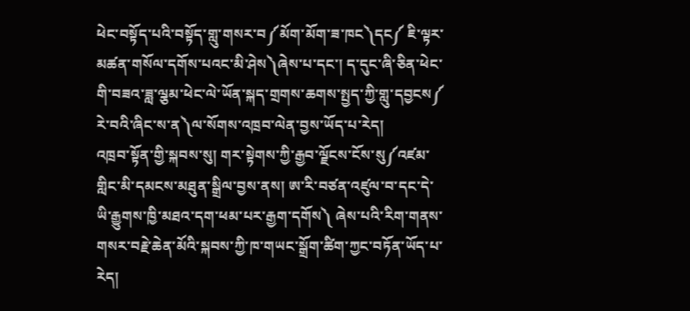ཕེང་བསྟོད་པའི་བསྟོད་གླུ་གསར་བ༼མོག་མོག་ཟ་ཁང༽དང༼ ཇི་ལྟར་མཚན་གསོལ་དགོས་པའང་མི་ཤེས༽ཞེས་པ་དང་། ད་དུང་ཞི་ཅིན་ཕེང་གི་བཟའ་ཟླ་ལྕམ་ཕེང་ལེ་ཡོན་སྐད་གྲགས་ཆགས་སྤྱད་ཀྱི་གླུ་དབྱངས༼ རེ་བའི་ཞིང་ས་ན༽ལ་སོགས་འཁྲབ་ལེན་བྱས་ཡོད་པ་རེད།
འཁྲབ་སྟོན་གྱི་སྐབས་སུ། གར་སྟེགས་ཀྱི་རྒྱབ་ལྗོངས་ངོས་སུ༼འཛམ་གླིང་མི་དམངས་མཐུན་སྒྲིལ་བྱས་ནས། ཨ་རི་བཙན་འཛུལ་བ་དང་དེ་ཡི་རྒྱུགས་ཁྱི་མཐའ་དག་ཕམ་པར་རྒྱག་དགོས༽ ཞེས་པའི་རིག་གནས་གསར་བརྗེ་ཆེན་མོའི་སྐབས་ཀྱི་ཁ་གཡང་སྒྲོག་ཚིག་ཀྱང་བཏོན་ཡོད་པ་རེད།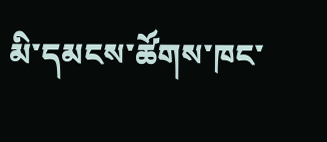མི་དམངས་ཚོགས་ཁང་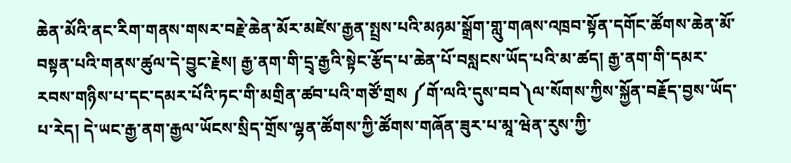ཆེན་མོའི་ནང་རིག་གནས་གསར་བརྗེ་ཆེན་མོར་མཛེས་རྒྱན་སྤྲས་པའི་མཉམ་སྒྲོག་གླུ་གཞས་འཁྲབ་སྟོན་དགོང་ཚོགས་ཆེན་མོ་བསྟན་པའི་གནས་ཚུལ་དེ་བྱུང་རྗེས། རྒྱ་ནག་གི་དྲྭ་རྒྱའི་སྟེང་རྩོད་པ་ཆེན་པོ་བསླངས་ཡོད་པའི་མ་ཚད། རྒྱ་ནག་གི་དམར་རབས་གཉིས་པ་དང་དམར་པོའི་ཏང་གི་མགྲིན་ཚབ་པའི་གཙོ་གྲས ༼གོ་ལའི་དུས་བབ༽ལ་སོགས་ཀྱིས་སྐྱོན་བརྗོད་བྱས་ཡོད་པ་རེད། དེ་ཡང་རྒྱ་ནག་རྒྱལ་ཡོངས་སྲིད་གྲོས་ལྷན་ཚོགས་ཀྱི་ཚོགས་གཞོན་ཟུར་པ་མཱ་ཝེན་རུས་ཀྱི་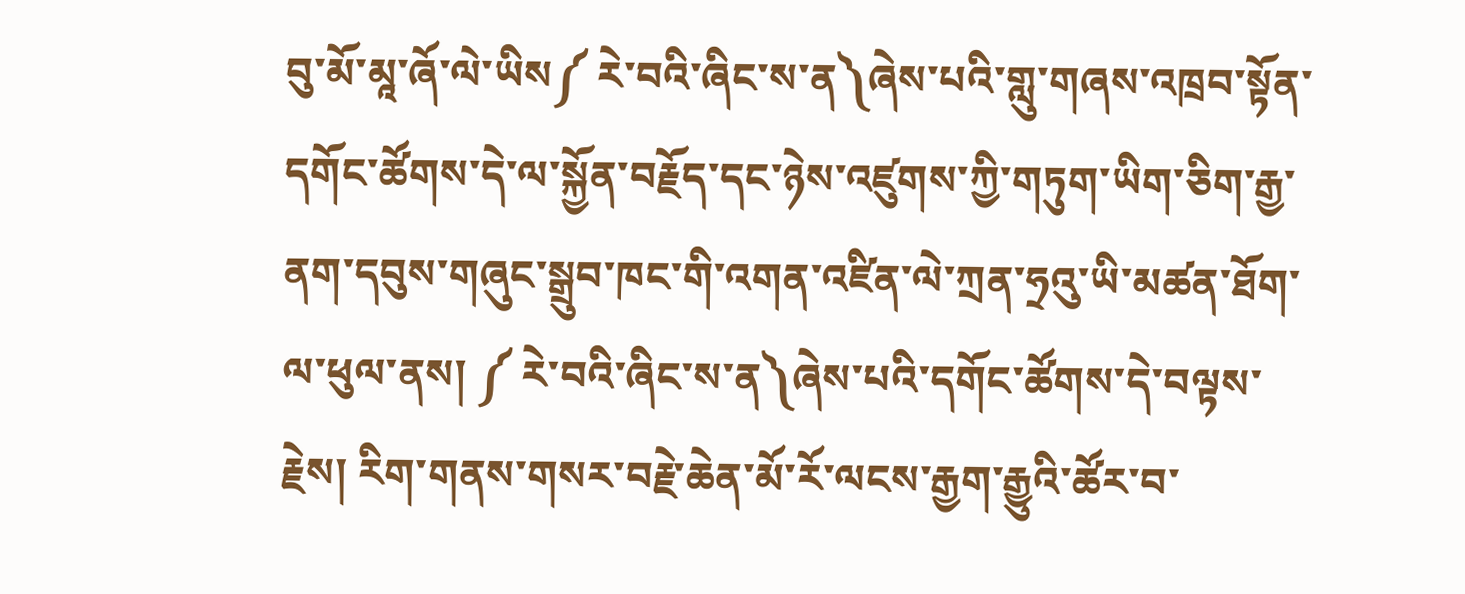བུ་མོ་མཱ་ཞོ་ལེ་ཡིས༼ རེ་བའི་ཞིང་ས་ན༽ཞེས་པའི་གླུ་གཞས་འཁྲབ་སྟོན་དགོང་ཚོགས་དེ་ལ་སྐྱོན་བརྗོད་དང་ཉེས་འཛུགས་ཀྱི་གཏུག་ཡིག་ཅིག་རྒྱ་ནག་དབུས་གཞུང་སྒྲུབ་ཁང་གི་འགན་འཛིན་ལེ་ཀྲན་ཧྲའུ་ཡི་མཚན་ཐོག་ལ་ཕུལ་ནས། ༼ རེ་བའི་ཞིང་ས་ན༽ཞེས་པའི་དགོང་ཚོགས་དེ་བལྟས་རྗེས། རིག་གནས་གསར་བརྗེ་ཆེན་མོ་རོ་ལངས་རྒྱག་རྒྱུའི་ཚོར་བ་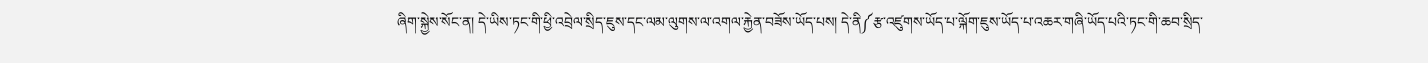ཞིག་སྐྱེས་སོང་ན། དེ་ཡིས་ཏང་གི་ཕྱི་འབྲེལ་སྲིད་ཇུས་དང་ལམ་ལུགས་ལ་འགལ་རྐྱེན་བཟོས་ཡོད་པས། དེ་ནི༼རྩ་འཛུགས་ཡོད་པ་ལྐོག་ཇུས་ཡོད་པ་འཆར་གཞི་ཡོད་པའི་ཏང་གི་ཆབ་སྲིད་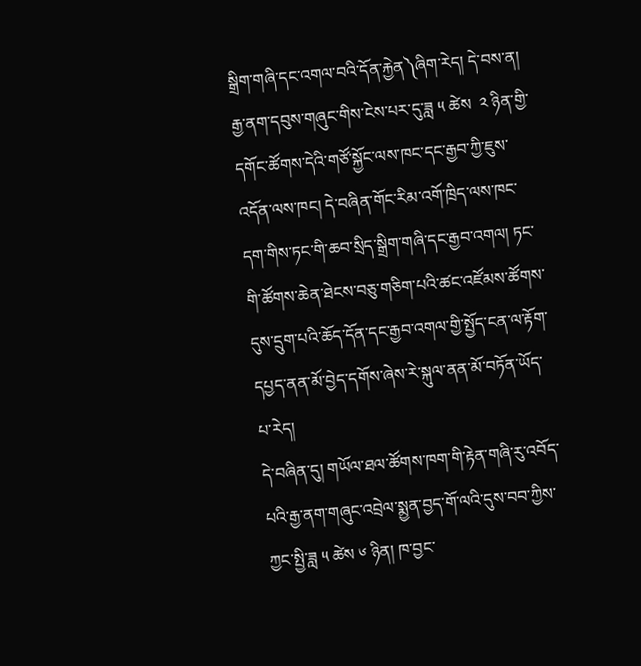སྒྲིག་གཞི་དང་འགལ་བའི་དོན་རྐྱེན༽ཞིག་རེད། དེ་བས་ན། རྒྱ་ནག་དབུས་གཞུང་གིས་ངེས་པར་དུ་ཟླ ༥ ཚེས  ༢ ཉིན་གྱི་དགོང་ཚོགས་དེའི་གཙོ་སྐྱོང་ལས་ཁང་དང་རྒྱབ་ཀྱི་ཇུས་འདོན་ལས་ཁང། དེ་བཞིན་གོང་རིམ་འགོ་ཁྲིད་ལས་ཁང་དག་གིས་ཏང་གི་ཆབ་སྲིད་སྒྲིག་གཞི་དང་རྒྱབ་འགལ། ཏང་གི་ཚོགས་ཆེན་ཐེངས་བཅུ་གཅིག་པའི་ཚང་འཛོམས་ཚོགས་དུས་དྲུག་པའི་ཆོད་དོན་དང་རྒྱབ་འགལ་གྱི་སྤྱོད་ངན་ལ་རྟོག་དཔྱད་ནན་མོ་བྱེད་དགོས་ཞེས་རེ་སྐུལ་ནན་མོ་བཏོན་ཡོད་པ་རེད།
དེ་བཞིན་དུ། གཡོལ་ཐལ་ཚོགས་ཁག་གི་རྟེན་གཞི་རུ་འབོད་པའི་རྒྱ་ནག་གཞུང་འབྲེལ་སྨྱན་བྱད་གོ་ལའི་དུས་བབ་ཀྱིས་ཀྱང་སྤྱི་ཟླ ༥ ཚེས ༦ ཉིན། ཁ་བྱང་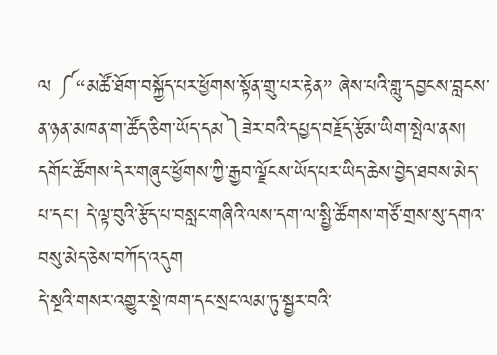ལ ༼“མཚོ་ཐོག་བསྐྱོད་པར་ཕྱོགས་སྟོན་གྲུ་པར་རྟེན” ཞེས་པའི་གླུ་དབྱངས་བླངས་ན་ཉན་མཁན་ག་ཚོད་ཅིག་ཡོད་དམ༽ཟེར་བའི་དཔྱད་བརྗོད་རྩོམ་ཡིག་སྤེལ་ནས། དགོང་ཚོགས་དེར་གཞུང་ཕྱོགས་ཀྱི་རྒྱབ་ལྗོངས་ཡོད་པར་ཡིད་ཆེས་བྱེད་ཐབས་མེད་པ་དང་། དེ་ལྟ་བུའི་རྩོད་པ་བསླང་གཞིའི་ལས་དག་ལ་སྤྱི་ཚོགས་གཙོ་གྲས་སུ་དགའ་བསུ་མེད་ཅེས་བཀོད་འདུག
དེ་སྔའི་གསར་འགྱུར་སྡེ་ཁག་དང་སྲང་ལམ་ཏུ་སྦྱར་བའི་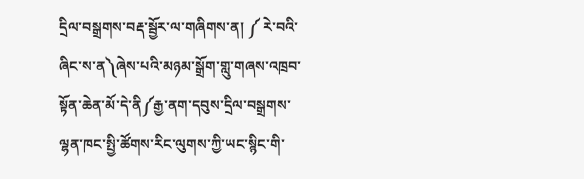དྲིལ་བསྒྲགས་བརྡ་སྦྱོར་ལ་གཞིགས་ན། ༼ རེ་བའི་ཞིང་ས་ན༽ཞེས་པའི་མཉམ་སྒྲོག་གླུ་གཞས་འཁྲབ་སྟོན་ཆེན་མོ་དེ་ནི༼རྒྱ་ནག་དབུས་དྲིལ་བསྒྲགས་ལྷན་ཁང་སྤྱི་ཚོགས་རིང་ལུགས་ཀྱི་ཡང་སྙིང་གི་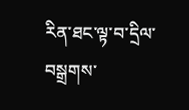རིན་ཐང་ལྟ་བ་དྲིལ་བསྒྲགས་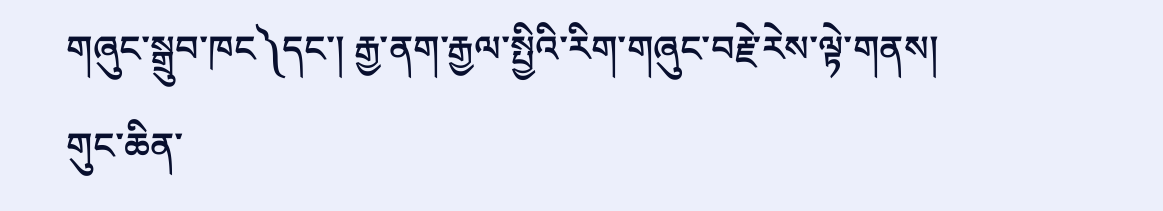གཞུང་སྒྲུབ་ཁང༽དང་། རྒྱ་ནག་རྒྱལ་སྤྱིའི་རིག་གཞུང་བརྗེ་རེས་ལྟེ་གནས། གུང་ཆིན་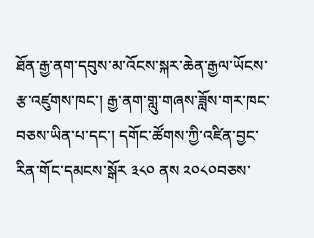ཐོན་རྒྱ་ནག་དབུས་མ་འོངས་སྐར་ཆེན་རྒྱལ་ཡོངས་རྩ་འཛུགས་ཁང་། རྒྱ་ནག་གླུ་གཞས་ཟློས་གར་ཁང་བཅས་ཡིན་པ་དང་། དགོང་ཚོགས་ཀྱི་འཛིན་བྱང་རིན་གོང་དམངས་སྒོར ༣༨༠ ནས ༢༠༨༠བཅས་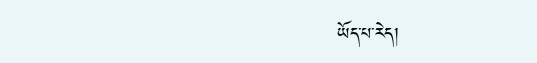ཡོད་པ་རེད།